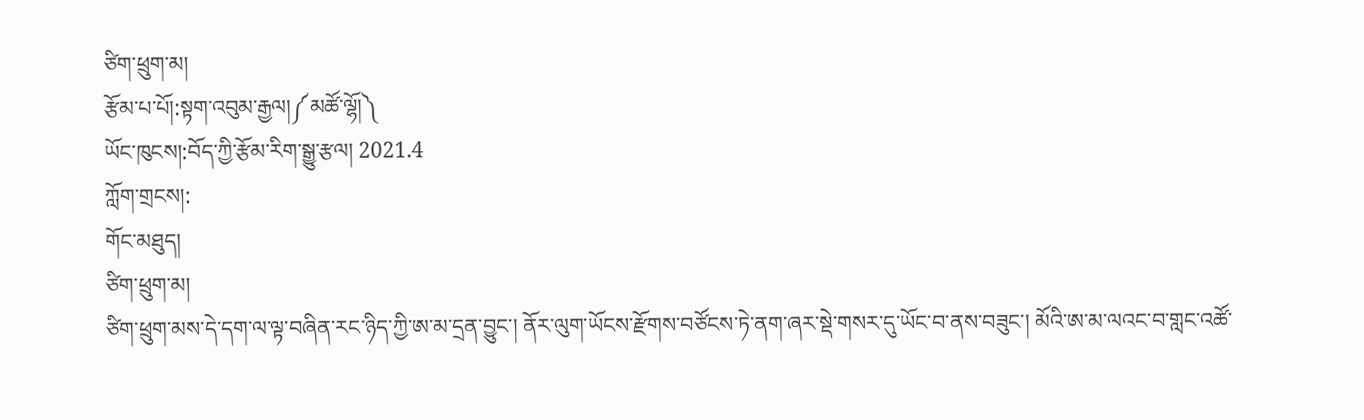ཙིག་ཕྲུག་མ།
རྩོམ་པ་པོ།:སྟག་འབུམ་རྒྱལ།༼མཚོ་ལྷོ།༽
ཡོང་ཁུངས།:བོད་ཀྱི་རྩོམ་རིག་སྒྱུ་རྩལ། 2021.4
ཀློག་གྲངས།:
གོང་མཐུད།
ཙིག་ཕྲུག་མ།
ཙིག་ཕྲུག་མས་དེ་དག་ལ་ལྟ་བཞིན་རང་ཉིད་ཀྱི་ཨ་མ་དྲན་བྱུང་། ནོར་ལུག་ཡོངས་རྫོགས་བཙོངས་ཏེ་ནག་ཞར་སྡེ་གསར་དུ་ཡོང་བ་ནས་བཟུང་། མོའི་ཨ་མ་ལའང་བ་གླང་འཚོ་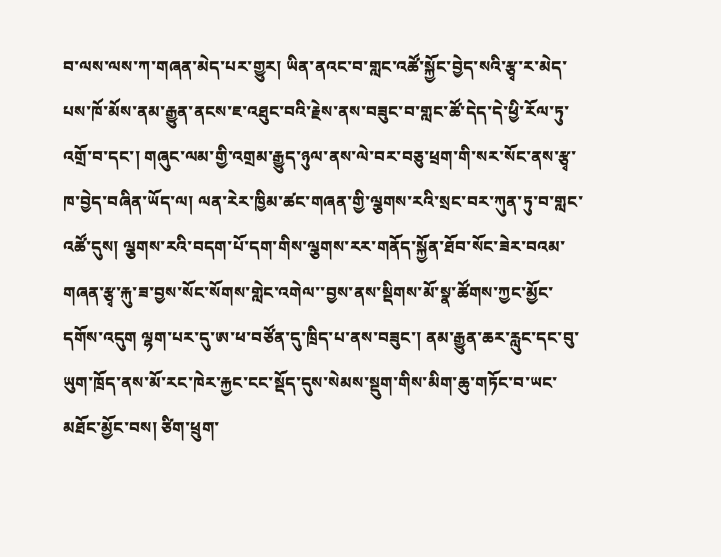བ་ལས་ལས་ཀ་གཞན་མེད་པར་གྱུར། ཡིན་ནའང་བ་གླང་འཚོ་སྐྱོང་བྱེད་སའི་རྩྭ་ར་མེད་པས་ཁོ་མོས་ནམ་རྒྱུན་ནངས་ཇ་འཐུང་བའི་རྗེས་ནས་བཟུང་བ་གླང་ཚོ་དེད་དེ་ཕྱི་རོལ་ཏུ་འགྲོ་བ་དང་། གཞུང་ལམ་གྱི་འགྲམ་རྒྱུད་ཉུལ་ནས་ལེ་བར་བཅུ་ཕྲག་གི་སར་སོང་ནས་རྩྭ་ཁ་བྱེད་བཞིན་ཡོད་ལ། ལན་རེར་ཁྱིམ་ཚང་གཞན་གྱི་ལྕགས་རའི་སྲང་བར་ཀུན་ཏུ་བ་གླང་འཚོ་དུས། ལྕགས་རའི་བདག་པོ་དག་གིས་ལྕགས་རར་གནོད་སྐྱོན་ཐོབ་སོང་ཟེར་བའམ་གཞན་རྩྭ་རྐུ་ཟ་བྱས་སོང་སོགས་གླེང་འགེལ་་བྱས་ནས་སྡིགས་མོ་སྣ་ཚོགས་ཀྱང་མྱོང་དགོས་འདུག ལྷག་པར་དུ་ཨ་ཕ་བཙོན་དུ་ཁྲིད་པ་ནས་བཟུང་། ནམ་རྒྱུན་ཆར་རླུང་དང་བུ་ཡུག་ཁྲོད་ནས་མོ་རང་ཁེར་རྐྱང་ངང་སྡོད་དུས་སེམས་སྡུག་གིས་མིག་ཆུ་གཏོང་བ་ཡང་མཐོང་མྱོང་བས། ཙིག་ཕྲུག་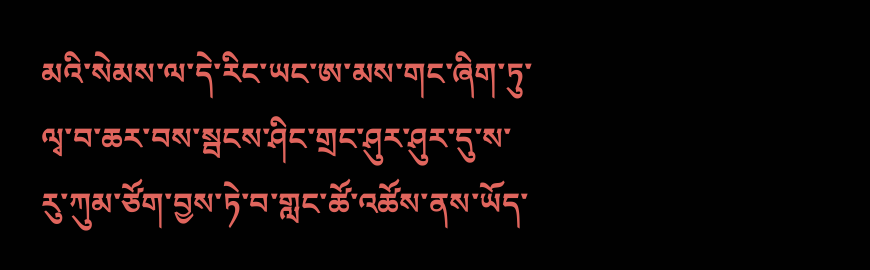མའི་སེམས་ལ་དེ་རིང་ཡང་ཨ་མས་གང་ཞིག་ཏུ་ལྭ་བ་ཆར་བས་སྦངས་ཤིང་གྲང་ཤུར་ཤུར་དུ་ས་རུ་ཀུམ་ཙོག་བྱས་ཏེ་བ་གླང་ཚོ་འཚོས་ནས་ཡོད་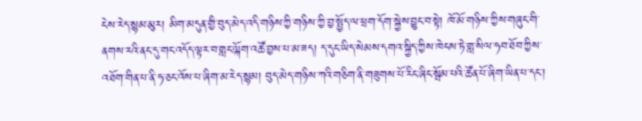ངེས་རེད་སྙམ་མུར། མིག་མདུན་གྱི་བུད་མེད་འདི་གཉིས་ཀྱི་གཉིས་ཀྱི་བྱ་སྤྱོད་ལ་ཕྲག་དོག་སྐྱེས་བྱུང་བ་སྟེ། ཁོ་མོ་གཉིས་ཀྱིས་གཞུང་གི་ནགས་རའི་ནང་དུ་གང་འདོད་ལྟར་བ་གླང་ལྐོག་འཚོ་བྱས་པ་མ་ཟད། ད་དུང་ཡིད་སེམས་དགའ་སྐྱིད་ཀྱིས་ཁེངས་ཏེ་གླ་སིལ་ཧབ་ཐོབ་ཀྱིས་འཐོག་གིན་པ་ནི་ཧ་ཅང་འོས་པ་ཞིག་མ་རེད་སྙམ། བུད་མེད་གཉིས་ཀའི་གཅིག་ནི་གཟུགས་པོ་རིང་ཞིང་སྦོམ་པའི་ཚོན་པོ་ཞིག་ཡིན་པ་དང་།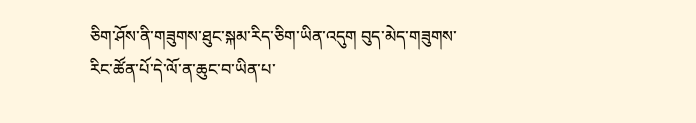ཅིག་ཤོས་ནི་གཟུགས་ཐུང་སྐམ་རིད་ཅིག་ཡིན་འདུག བུད་མེད་གཟུགས་རིང་ཚོན་པོ་དེ་ལོ་ན་ཆུང་བ་ཡིན་པ་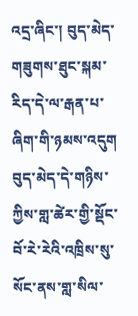འདྲ་ཞིང་། བུད་མེད་གཟུགས་ཐུང་སྐམ་རིད་དེ་ལ་རྒན་པ་ཞིག་གི་ཉམས་འདུག བུད་མེད་དེ་གཉིས་ཀྱིས་གླ་ཚེར་གྱི་སྡོང་བོ་རེ་རེའི་འཁྲིས་སུ་སོང་ནས་གླ་སིལ་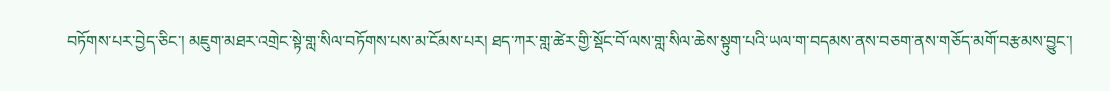བཏོགས་པར་བྱེད་ཅིང་། མཇུག་མཐར་འགྲེང་སྟེ་གླ་སིལ་བཏོགས་པས་མ་ངོམས་པར། ཐད་ཀར་གླ་ཚེར་གྱི་སྡོང་བོ་ལས་གླ་སིལ་ཆེས་སྟུག་པའི་ཡལ་ག་བདམས་ནས་བཅག་ནས་གཅོད་མགོ་བརྩམས་བྱུང་།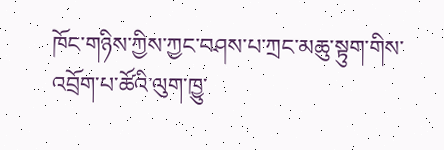ཁོང་གཉིས་ཀྱིས་ཀྱང་བཤས་པ་ཀྲང་མཆུ་སྟུག་གིས་འབྲོག་པ་ཚོའི་ལུག་ཁྱུ་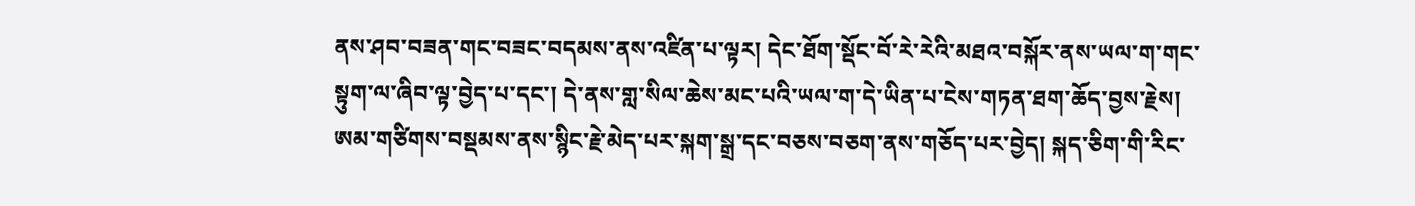ནས་ཤབ་བཟན་གང་བཟང་བདམས་ནས་འཛིན་པ་ལྟར། དེང་ཐོག་སྡོང་བོ་རེ་རེའི་མཐའ་བསྐོར་ནས་ཡལ་ག་གང་སྟུག་ལ་ཞིབ་ལྟ་བྱེད་པ་དང་། དེ་ནས་གླ་སིལ་ཆེས་མང་པའི་ཡལ་ག་དེ་ཡིན་པ་ངེས་གཏན་ཐག་ཆོད་བྱས་རྗེས། ཨམ་གཙིགས་བསྡམས་ནས་སྙིང་རྗེ་མེད་པར་སྐག་སྒྲ་དང་བཅས་བཅག་ནས་གཅོད་པར་བྱེད། སྐད་ཅིག་གི་རིང་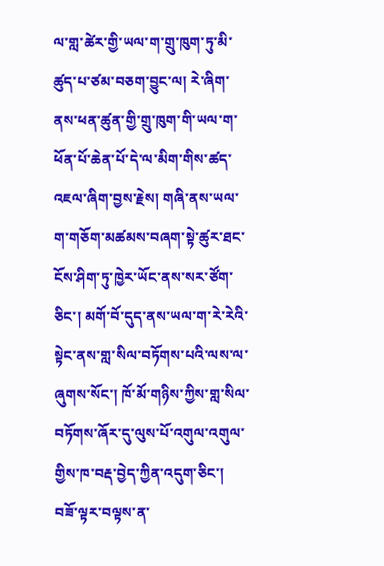ལ་གླ་ཚེར་གྱི་ཡལ་ག་གྲུ་ཁུག་ཏུ་མི་ཚུད་པ་ཙམ་བཅག་བྱུང་ལ། རེ་ཞིག་ནས་ཕན་ཚུན་གྱི་གྲུ་ཁུག་གི་ཡལ་ག་ཕོན་པོ་ཆེན་པོ་དེ་ལ་མིག་གིས་ཚད་འཇལ་ཞིག་བྱས་རྗེས། གཞི་ནས་ཡལ་ག་གཅོག་མཚམས་བཞག་སྟེ་ཚུར་ཐང་ངོས་ཤིག་ཏུ་ཁྱེར་ཡོང་ནས་སར་ཙོག་ཅིང་། མགོ་བོ་དུད་ནས་ཡལ་ག་རེ་རེའི་སྟེང་ནས་གླ་སིལ་བཏོགས་པའི་ལས་ལ་ཞུགས་སོང་། ཁོ་མོ་གཉིས་ཀྱིས་གླ་སིལ་བཏོགས་ཞོར་དུ་ལུས་པོ་འགུལ་འགུལ་གྱིས་ཁ་བརྡ་བྱེད་ཀྱིན་འདུག་ཅིང་། བཟོ་ལྟར་བལྟས་ན་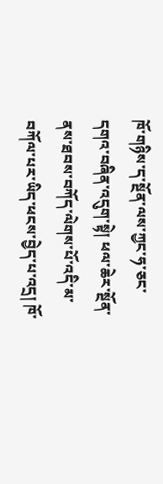ཁོ་གཉིས་ད་སྔོན་ལས་ཀྱང་ཧ་ཅང་དགའ་བཞིན་འདུག་སྟེ། ཕལ་ཆེར་སྔོན་ནས་ཐབས་བཀོད་ལེགས་པོ་འདི་མ་བཀོལ་པར་ཡིད་ཕངས་བྱེད་པ་འདྲ། ཁོ་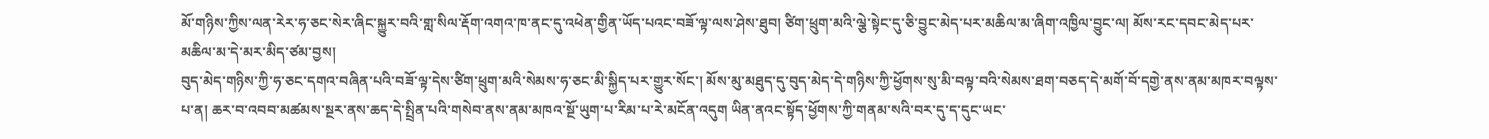མོ་གཉིས་ཀྱིས་ལན་རེར་ཧ་ཅང་སེར་ཞིང་སྐྱུར་བའི་གླ་སིལ་རྡོག་འགའ་ཁ་ནང་དུ་འཕེན་གྱིན་ཡོད་པའང་བཟོ་ལྟ་ལས་ཤེས་ཐུབ། ཙིག་ཕྲུག་མའི་ལྕེ་སྟེང་དུ་ཅི་བྱུང་མེད་པར་མཆིལ་མ་ཞིག་འཁྱིལ་བྱུང་ལ། མོས་རང་དབང་མེད་པར་མཆིལ་མ་དེ་མར་མིད་ཙམ་བྱས།
བུད་མེད་གཉིས་ཀྱི་ཧ་ཅང་དགའ་བཞིན་པའི་བཟོ་ལྟ་དེས་ཙིག་ཕྲུག་མའི་སེམས་ཧ་ཅང་མི་སྐྱིད་པར་གྱུར་སོང་། མོས་མུ་མཐུད་དུ་བུད་མེད་དེ་གཉིས་ཀྱི་ཕྱོགས་སུ་མི་བལྟ་བའི་སེམས་ཐག་བཅད་དེ་མགོ་བོ་དགྱེ་ནས་ནམ་མཁར་བལྟས་པ་ན། ཆར་བ་འབབ་མཚམས་སྔར་ནས་ཆད་དེ་སྤྲིན་པའི་གསེབ་ནས་ནམ་མཁའ་སྔོ་ཡུག་པ་རིམ་པ་རེ་མངོན་འདུག ཡིན་ནའང་སྟོད་ཕྱོགས་ཀྱི་གནམ་སའི་བར་དུ་ད་དུང་ཡང་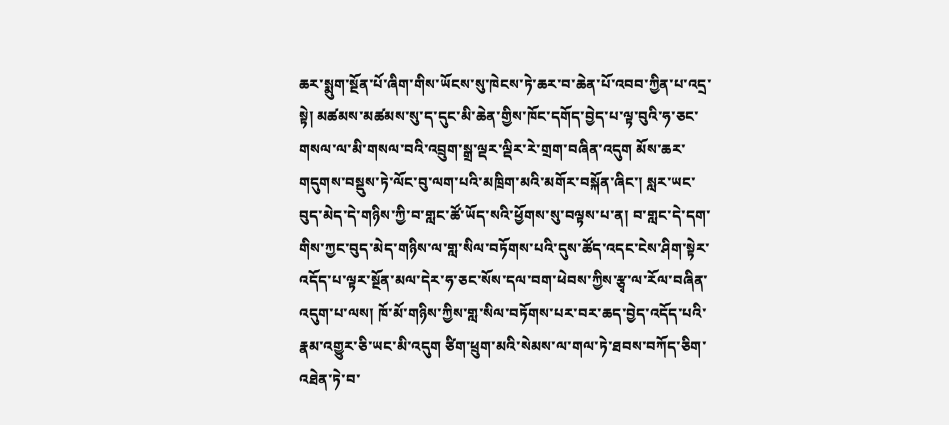ཆར་སྨུག་སྔོན་པོ་ཞིག་གིས་ཡོངས་སུ་ཁེངས་ཏེ་ཆར་བ་ཆེན་པོ་འབབ་ཀྱིན་པ་འདྲ་སྟེ། མཚམས་མཚམས་སུ་ད་དུང་མི་ཆེན་གྱིས་ཁོང་དགོད་བྱེད་པ་ལྟ་བུའི་ཧ་ཅང་གསལ་ལ་མི་གསལ་བའི་འབྲུག་སྒྲ་ལྡར་ལྡིར་རེ་གྲག་བཞིན་འདུག མོས་ཆར་གདུགས་བསྡུས་ཏེ་ལོང་བུ་ལག་པའི་མཁྲིག་མའི་མགོར་བསྐོན་ཞིང་། སླར་ཡང་བུད་མེད་དེ་གཉིས་ཀྱི་བ་གླང་ཚོ་ཡོད་སའི་ཕྱོགས་སུ་བལྟས་པ་ན། བ་གླང་དེ་དག་གིས་ཀྱང་བུད་མེད་གཉིས་ལ་གླ་སིལ་བཏོགས་པའི་དུས་ཚོད་འདང་ངེས་ཤིག་སྟེར་འདོད་པ་ལྟར་སྔོན་མལ་དེར་ཧ་ཅང་སོས་དལ་བག་ཕེབས་ཀྱིས་རྩྭ་ལ་རོལ་བཞིན་འདུག་པ་ལས། ཁོ་མོ་གཉིས་ཀྱིས་གླ་སིལ་བཏོགས་པར་བར་ཆད་བྱེད་འདོད་པའི་རྣམ་འགྱུར་ཅི་ཡང་མི་འདུག ཙིག་ཕྲུག་མའི་སེམས་ལ་གལ་ཏེ་ཐབས་བཀོད་ཅིག་འཐེན་ཏེ་བ་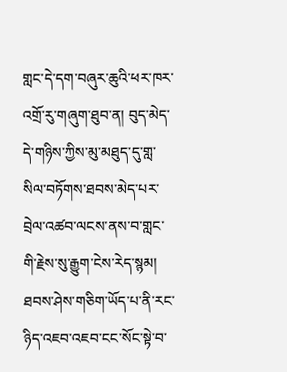གླང་དེ་དག་བཞུར་ཆུའི་ཕར་ཁར་འགྲོ་རུ་གཞུག་ཐུབ་ན། བུད་མེད་དེ་གཉིས་ཀྱིས་མུ་མཐུད་དུ་གླ་སིལ་བཏོགས་ཐབས་མེད་པར་བྲེལ་འཚབ་ལངས་ནས་བ་གླང་གི་རྗེས་སུ་རྒྱུག་ངེས་རེད་སྙམ། ཐབས་ཤེས་གཅིག་ཡོད་པ་ནི་རང་ཉིད་འཇབ་འཇབ་ངང་སོང་སྟེ་བ་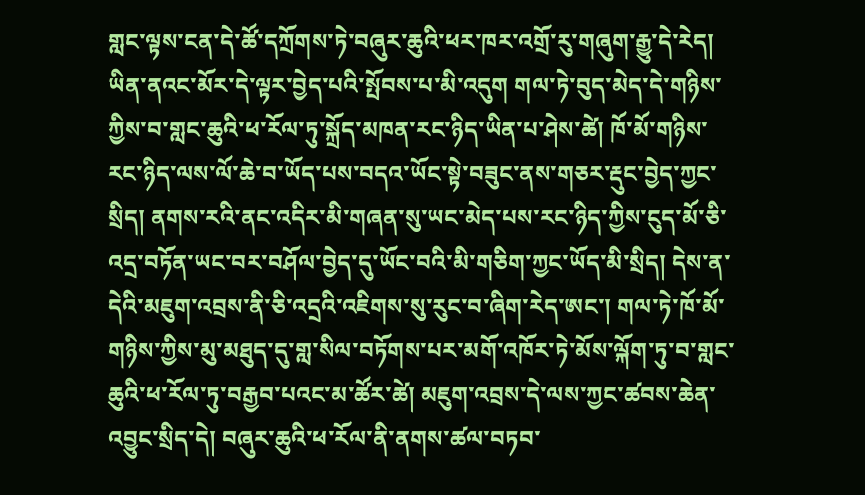གླང་ལྟས་ངན་དེ་ཚོ་དཀྲོགས་ཏེ་བཞུར་ཆུའི་ཕར་ཁར་འགྲོ་རུ་གཞུག་རྒྱུ་དེ་རེད། ཡིན་ནའང་མོར་དེ་ལྟར་བྱེད་པའི་སྤོབས་པ་མི་འདུག གལ་ཏེ་བུད་མེད་དེ་གཉིས་ཀྱིས་བ་གླང་ཆུའི་ཕ་རོལ་ཏུ་སྐྲོད་མཁན་རང་ཉིད་ཡིན་པ་ཤེས་ཚེ། ཁོ་མོ་གཉིས་རང་ཉིད་ལས་ལོ་ཆེ་བ་ཡོད་པས་བདའ་ཡོང་སྟེ་བཟུང་ནས་གཅར་རྡུང་བྱེད་ཀྱང་སྲིད། ནགས་རའི་ནང་འདིར་མི་གཞན་སུ་ཡང་མེད་པས་རང་ཉིད་ཀྱིས་ངུད་མོ་ཅི་འདྲ་བཏོན་ཡང་བར་བཤོལ་བྱེད་དུ་ཡོང་བའི་མི་གཅིག་ཀྱང་ཡོད་མི་སྲིད། དེས་ན་དེའི་མཇུག་འབྲས་ནི་ཅི་འདྲའི་འཇིགས་སུ་རུང་བ་ཞིག་རེད་ཨང་། གལ་ཏེ་ཁོ་མོ་གཉིས་ཀྱིས་མུ་མཐུད་དུ་གླ་སིལ་བཏོགས་པར་མགོ་འཁོར་ཏེ་མོས་ལྐོག་ཏུ་བ་གླང་ཆུའི་ཕ་རོལ་ཏུ་བརྒྱབ་པའང་མ་ཚོར་ཚེ། མཇུག་འབྲས་དེ་ལས་ཀྱང་ཚབས་ཆེན་འབྱུང་སྲིད་དེ། བཞུར་ཆུའི་ཕ་རོལ་ནི་ནགས་ཚལ་བཏབ་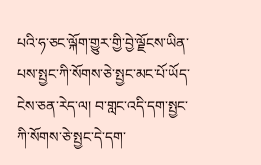པའི་ཧ་ཅང་ལྐོག་གྱུར་གྱི་བྱེ་ལྗོངས་ཡིན་པས་སྤྱང་ཀི་སོགས་ཅེ་སྤྱང་མང་པོ་ཡོད་ངེས་ཅན་རེད་ལ། བ་གླང་འདི་དག་སྤྱང་ཀི་སོགས་ཅེ་སྤྱང་དེ་དག་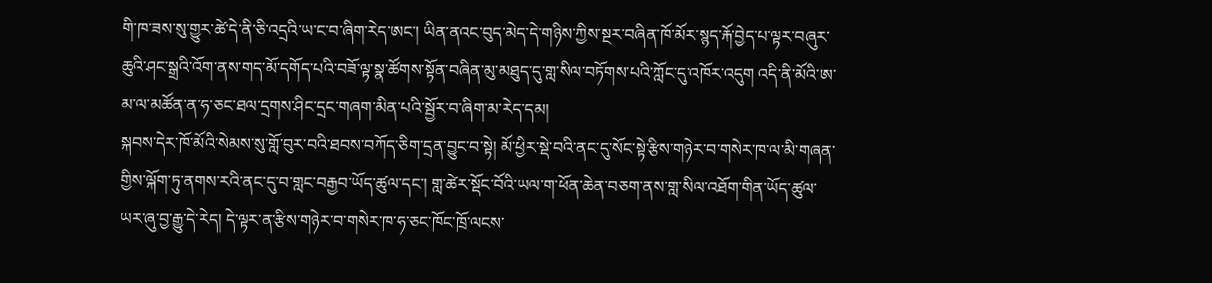གི་ཁ་ཟས་སུ་གྱུར་ཚེ་དེ་ནི་ཅི་འདྲའི་ཡ་ང་བ་ཞིག་རེད་ཨང་། ཡིན་ནའང་བུད་མེད་དེ་གཉིས་ཀྱིས་སྔར་བཞིན་ཁོ་མོར་སྙད་རྐོ་བྱེད་པ་ལྟར་བཞུར་ཆུའི་ཤང་སྒྲའི་འོག་ནས་གད་མོ་དགོད་པའི་བཟོ་ལྟ་སྣ་ཚོགས་སྟོན་བཞིན་མུ་མཐུད་དུ་གླ་སིལ་བཏོགས་པའི་ཀློང་དུ་འཁོར་འདུག འདི་ནི་མོའི་ཨ་མ་ལ་མཚོན་ན་ཧ་ཅང་ཐལ་དྲགས་ཤིང་དྲང་གཞག་མིན་པའི་སྦྱོར་བ་ཞིག་མ་རེད་དམ།
སྐབས་དེར་ཁོ་མོའི་སེམས་སུ་གློ་བུར་བའི་ཐབས་བཀོད་ཅིག་དྲན་བྱུང་བ་སྟེ། མོ་ཕྱིར་སྡེ་བའི་ནང་དུ་སོང་སྟེ་རྩིས་གཉེར་བ་གསེར་ཁ་ལ་མི་གཞན་གྱིས་ལྐོག་ཏུ་ནགས་རའི་ནང་དུ་བ་གླང་བརྒྱབ་ཡོད་ཚུལ་དང་། གླ་ཚེར་སྡོང་བོའི་ཡལ་ག་ཕོན་ཆེན་བཅག་ནས་གླ་སིལ་འཐོག་གིན་ཡོད་ཚུལ་ཡར་ཞུ་བྱ་རྒྱུ་དེ་རེད། དེ་ལྟར་ན་རྩིས་གཉེར་བ་གསེར་ཁ་ཧ་ཅང་ཁོང་ཁྲོ་ལངས་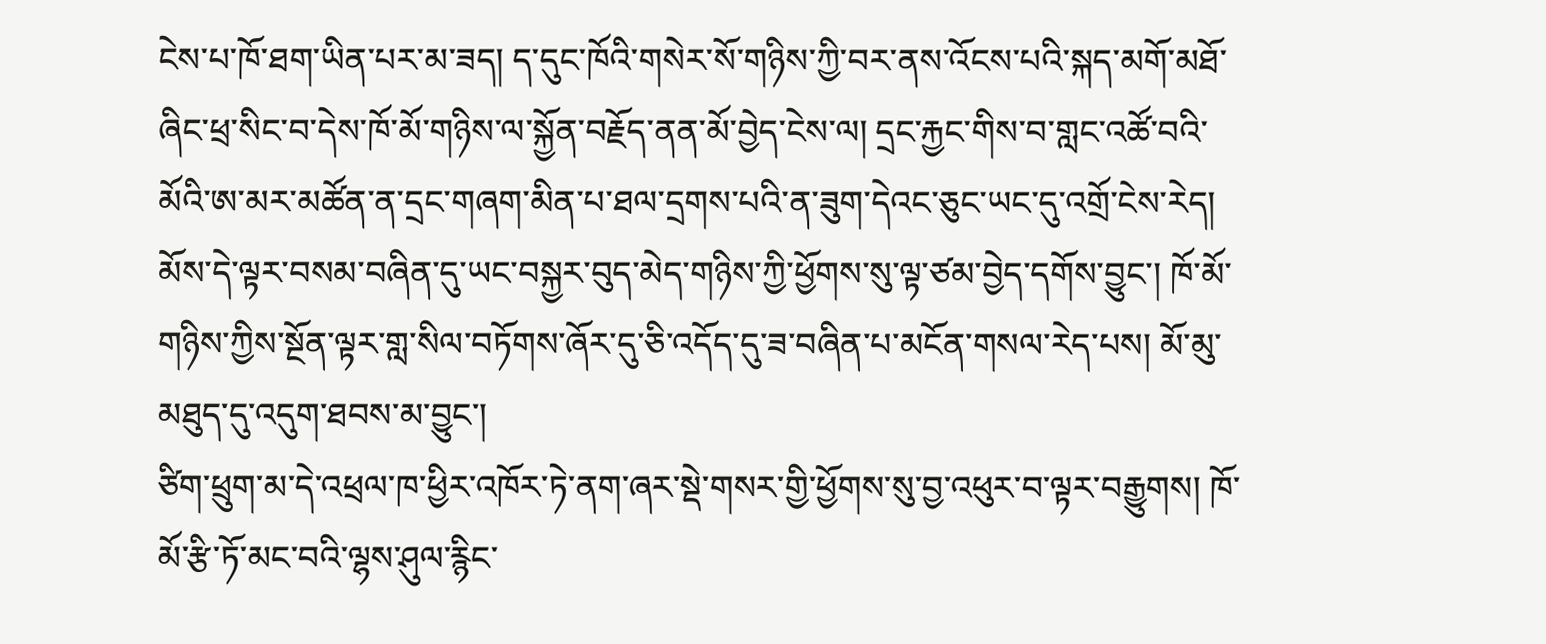ངེས་པ་ཁོ་ཐག་ཡིན་པར་མ་ཟད། ད་དུང་ཁོའི་གསེར་སོ་གཉིས་ཀྱི་བར་ནས་འོངས་པའི་སྐད་མགོ་མཐོ་ཞིང་ཕྲ་སིང་བ་དེས་ཁོ་མོ་གཉིས་ལ་སྐྱོན་བརྗོད་ནན་མོ་བྱེད་ངེས་ལ། དྲང་རྐྱང་གིས་བ་གླང་འཚོ་བའི་མོའི་ཨ་མར་མཚོན་ན་དྲང་གཞག་མིན་པ་ཐལ་དྲགས་པའི་ན་ཟུག་དེའང་ཅུང་ཡང་དུ་འགྲོ་ངེས་རེད། མོས་དེ་ལྟར་བསམ་བཞིན་དུ་ཡང་བསྐྱར་བུད་མེད་གཉིས་ཀྱི་ཕྱོགས་སུ་ལྟ་ཙམ་བྱེད་དགོས་བྱུང་། ཁོ་མོ་གཉིས་ཀྱིས་སྔོན་ལྟར་གླ་སིལ་བཏོགས་ཞོར་དུ་ཅི་འདོད་དུ་ཟ་བཞིན་པ་མངོན་གསལ་རེད་པས། མོ་མུ་མཐུད་དུ་འདུག་ཐབས་མ་བྱུང་།
ཙིག་ཕྲུག་མ་དེ་འཕྲལ་ཁ་ཕྱིར་འཁོར་ཏེ་ནག་ཞར་སྡེ་གསར་གྱི་ཕྱོགས་སུ་བྱ་འཕུར་བ་ལྟར་བརྒྱུགས། ཁོ་མོ་རྩི་ཏོ་མང་བའི་ལྷས་ཤུལ་རྙིང་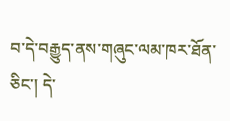བ་དེ་བརྒྱུད་ནས་གཞུང་ལམ་ཁར་ཐོན་ཅིང་། དེ་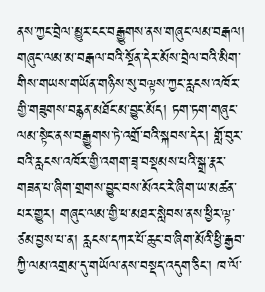ནས་ཀྱང་བྲེལ་མྱུར་ངང་བརྒྱུགས་ནས་གཞུང་ལམ་བརྒལ། གཞུང་ལམ་མ་བརྒལ་བའི་སྔོན་དེར་མོས་བྲེལ་བའི་མིག་གིས་གཡས་གཡོན་གཉིས་སུ་བལྟས་ཀྱང་རླངས་འཁོར་གྱི་གཟུགས་བརྙན་མཐོང་མ་བྱུང་མོད། ཏག་ཏག་གཞུང་ལམ་སྟེང་ནས་བརྒྱུགས་ཏེ་འགྲོ་བའི་སྐབས་དེར། གློ་བུར་བའི་རླངས་འཁོར་གྱི་འགག་ཟྭ་བསྡམས་པའི་སྒྲ་རྣར་གཟན་པ་ཞིག་གྲགས་བྱུང་བས་མོའང་རེ་ཞིག་ཡ་མཚན་པར་གྱུར། གཞུང་ལམ་གྱི་ཕ་མཐར་སླེབས་ནས་ཕྱིར་ལྟ་ཙམ་བྱས་པ་ན། རླངས་དཀར་པོ་ཆུང་བ་ཞིག་མོའི་ཕྱི་རྒྱབ་ཀྱི་ལམ་འགྲམ་དུ་གཡོལ་ནས་བསྡད་འདུག་ཅིང་། ཁ་ལོ་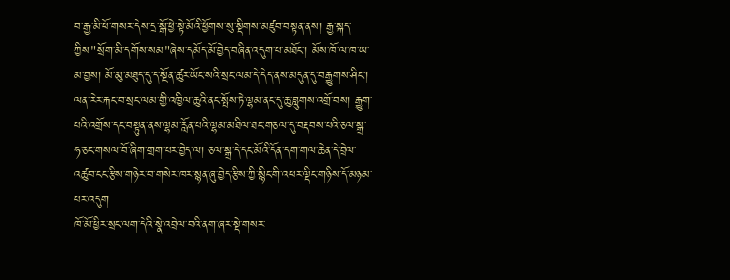བ་རྒྱ་མི་ཕོ་གསར་དེས་དྲ་སྒོ་ཕྱེ་སྟེ་མོའི་ཕྱོགས་སུ་སྡིགས་མཛུབ་བསྟན་ནས། རྒྱ་སྐད་ཀྱིས"སྲོག་མི་དགོས་སམ"ཞེས་དམོད་མོ་བྱེད་བཞིན་འདུག་པ་མཐོང་། མོས་ཁོ་ལ་ཁ་ཡ་མ་བྱས། མོ་མུ་མཐུད་དུ་ད་སྔོན་ཚུར་ཡོང་སའི་སྲང་ལམ་དེ་དེད་ནས་མདུན་དུ་བརྒྱུགས་ཤིང་། ལན་རེར་རྐང་བ་སྲང་ལམ་གྱི་འཁྱིལ་ཆུའི་ནང་སྤོས་ཏེ་ལྷམ་ནང་དུ་ཆུ་བླུགས་འགྲོ་བས། རྒྱུག་པའི་འགྲོས་དང་བསྟུན་ནས་ལྷམ་རློན་པའི་ལྷམ་མཐིལ་ཐང་གཅལ་དུ་བརྡབས་པའི་ཅལ་སྒྲ་ཧ་ཅང་གསལ་བོ་ཞིག་གྲག་པར་བྱེད་ལ། ཅལ་སྒྲ་དེ་དང་མོའི་དོན་དག་གལ་ཆེན་དེ་བྲེལ་འཚུབ་ངང་རྩིས་གཉེར་བ་གསེར་ཁར་སྙན་ཞུ་བྱེད་རྩིས་ཀྱི་སྙིང་གི་འཕར་ལྡིང་གཉིས་དོ་མཉམ་པར་འདུག
ཁོ་མོ་ཕྱིར་སྲང་ལག་དེའི་སྣེ་འབྲེལ་བའི་ནག་ཞར་སྡེ་གསར་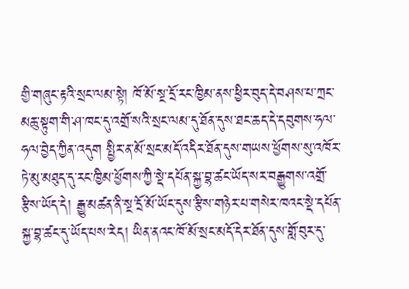གྱི་གཞུང་རྟའི་སྲང་ལམ་སྟེ། ཁོ་མོ་སྔ་དྲོ་རང་ཁྱིམ་ནས་ཕྱིར་བུད་དེ་བཤས་པ་ཀྲང་མཆུ་སྟུག་གི་ཤ་ཁང་དུ་འགྲོ་སའི་སྲང་ལམ་དུ་ཐོན་དུས་ཐང་ཆད་དེ་དབུགས་ཧལ་ཧལ་བྱེད་ཀྱིན་འདུག སྤྱིར་ན་མོ་སྲང་མདོ་འདིར་ཐོན་དུས་གཡས་ཕྱོགས་སུ་འཁོར་ཏེ་མུ་མཐུད་དུ་རང་ཁྱིམ་ཕྱོགས་ཀྱི་སྡེ་དཔོན་སྐྱ་བྷ་ཚང་ཡོད་སར་བརྒྱུགས་འགྲོ་རྩིས་ཡོད་དེ། རྒྱུ་མཚན་ནི་སྔ་དྲོ་མོ་ཡོང་དུས་རྩིས་གཉེར་པ་གསེར་ཁའང་སྡེ་དཔོན་སྐྱ་བྷ་ཚང་དུ་ཡོད་པས་རེད། ཡིན་ནའང་ཁོ་མོ་སྲང་མདོ་དེར་ཐོན་དུས་གློ་བུར་དུ་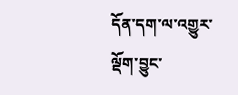དོན་དག་ལ་འགྱུར་ལྡོག་བྱུང་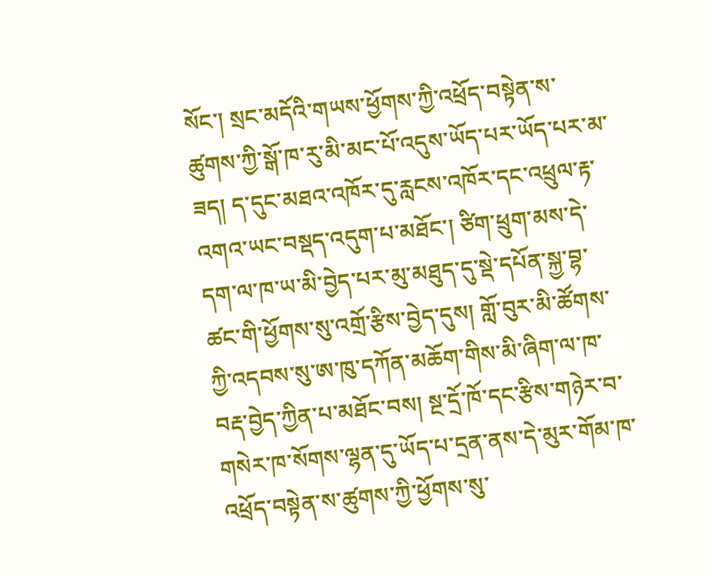སོང་། སྲང་མདོའི་གཡས་ཕྱོགས་ཀྱི་འཕྲོད་བསྟེན་ས་ཚུགས་ཀྱི་སྒོ་ཁ་རུ་མི་མང་པོ་འདུས་ཡོད་པར་ཡོད་པར་མ་ཟད། ད་དུང་མཐའ་འཁོར་དུ་རླངས་འཁོར་དང་འཕྲུལ་རྟ་འགའ་ཡང་བསྡད་འདུག་པ་མཐོང་། ཙིག་ཕྲུག་མས་དེ་དག་ལ་ཁ་ཡ་མི་བྱེད་པར་མུ་མཐུད་དུ་སྡེ་དཔོན་སྐྱ་བྷ་ཚང་གི་ཕྱོགས་སུ་འགྲོ་རྩིས་བྱེད་དུས། གློ་བུར་མི་ཚོགས་ཀྱི་འདབས་སུ་ཨ་ཁུ་དཀོན་མཆོག་གིས་མི་ཞིག་ལ་ཁ་བརྡ་བྱེད་ཀྱིན་པ་མཐོང་བས། སྔ་དྲོ་ཁོ་དང་རྩིས་གཉེར་བ་གསེར་ཁ་སོགས་ལྷན་དུ་ཡོད་པ་དྲན་ནས་དེ་མུར་གོམ་ཁ་འཕྲོད་བསྟེན་ས་ཚུགས་ཀྱི་ཕྱོགས་སུ་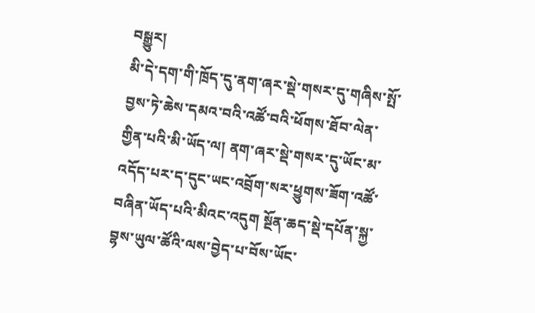བསྒྱུར།
མི་དེ་དག་གི་ཁྲོད་དུ་ནག་ཞར་སྡེ་གསར་དུ་གཞིས་སྤོ་བྱས་ཏེ་ཆེས་དམའ་བའི་འཚོ་བའི་ཕོགས་ཐོབ་ལེན་གྱིན་པའི་མི་ཡོད་ལ། ནག་ཞར་སྡེ་གསར་དུ་ཡོང་མ་འདོད་པར་ད་དུང་ཡང་འབྲོག་སར་ཕྱུགས་ཟོག་འཚོ་བཞིན་ཡོད་པའི་མིའང་འདུག སྔོན་ཆད་སྡེ་དཔོན་སྐྱ་བྷས་ཡུལ་ཚོའི་ལས་བྱེད་པ་བོས་ཡོང་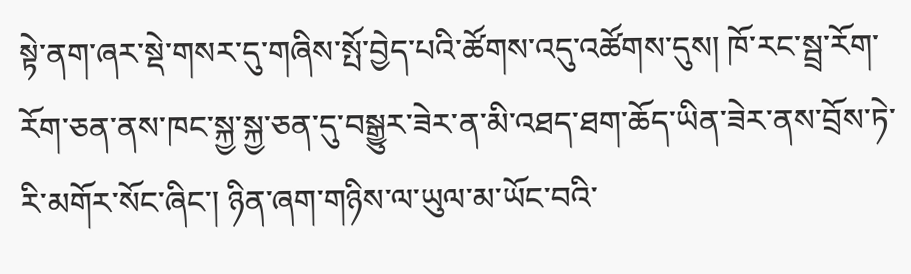སྟེ་ནག་ཞར་སྡེ་གསར་དུ་གཞིས་སྤོ་བྱེད་པའི་ཚོགས་འདུ་འཚོགས་དུས། ཁོ་རང་སྦྲ་རོག་རོག་ཅན་ནས་ཁང་སྐྱ་སྐྱ་ཅན་དུ་བསྒྱུར་ཟེར་ན་མི་འཐད་ཐག་ཆོད་ཡིན་ཟེར་ནས་བྲོས་ཏེ་རི་མགོར་སོང་ཞིང་། ཉིན་ཞག་གཉིས་ལ་ཡུལ་མ་ཡོང་བའི་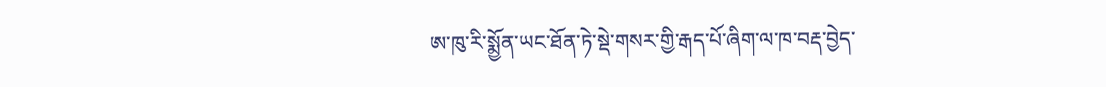ཨ་ཁུ་རི་སྨྱོན་ཡང་ཐོན་ཏེ་སྡེ་གསར་གྱི་རྒད་པོ་ཞིག་ལ་ཁ་བརྡ་བྱེད་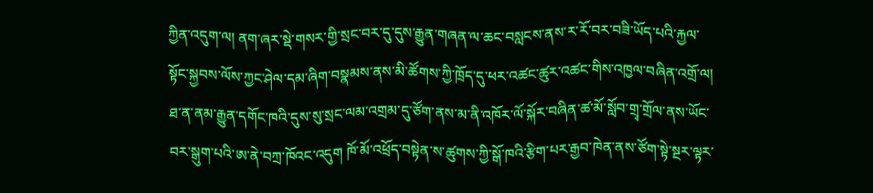ཀྱིན་འདུག་ལ། ནག་ཞར་སྡེ་གསར་གྱི་སྲང་བར་དུ་དུས་རྒྱུན་གཞན་ལ་ཆང་བསླངས་ནས་ར་རོ་བར་བཟི་ཡོད་པའི་རྐྱལ་སྟོང་སྐྱབས་ལོས་ཀྱང་ཤེལ་དམ་ཞིག་བསྣམས་ནས་མི་ཚོགས་ཀྱི་ཁྲོད་དུ་ཕར་འཚང་ཚུར་འཚང་གིས་འཁྱལ་བཞིན་འགྲོ་ལ། ཐ་ན་ནམ་རྒྱུན་དགོང་ཁའི་དུས་སུ་སྲང་ལམ་འགྲམ་དུ་ཙོག་ནས་མ་ནི་འཁོར་ལོ་སྐོར་བཞིན་ཚ་མོ་སློབ་གྲྭ་གྲོལ་ནས་ཡོང་བར་སྒུག་པའི་ཨ་ནེ་བཀྲ་ཁོའང་འདུག ཁོ་མོ་འཕྲོད་བསྟེན་ས་ཚུགས་ཀྱི་སྒོ་ཁའི་རྩིག་པར་རྒྱབ་ཁེན་ནས་ཙོག་སྟེ་སྔར་ལྟར་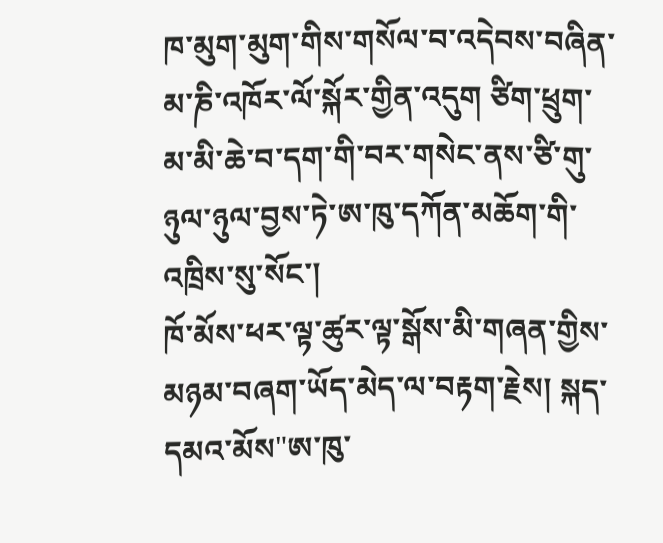ཁ་མུག་མུག་གིས་གསོལ་བ་འདེབས་བཞིན་མ་ཎི་འཁོར་ལོ་སྐོར་གྱིན་འདུག ཙིག་ཕྲུག་མ་མི་ཆེ་བ་དག་གི་བར་གསེང་ནས་ཙི་གུ་ཉུལ་ཉུལ་བྱས་ཏེ་ཨ་ཁུ་དཀོན་མཆོག་གི་འཁྲིས་སུ་སོང་།
ཁོ་མོས་ཕར་ལྟ་ཚུར་ལྟ་སྒོས་མི་གཞན་གྱིས་མཉམ་བཞག་ཡོད་མེད་ལ་བརྟག་རྗེས། སྐད་དམའ་མོས"ཨ་ཁུ་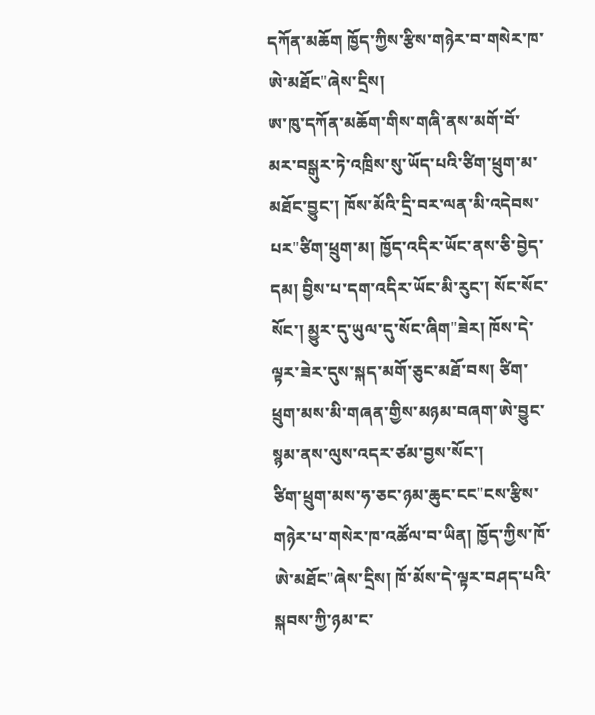དཀོན་མཆོག ཁྱོད་ཀྱིས་རྩིས་གཉེར་བ་གསེར་ཁ་ཨེ་མཐོང"ཞེས་དྲིས།
ཨ་ཁུ་དཀོན་མཆོག་གིས་གཞི་ནས་མགོ་བོ་མར་བསྒུར་ཏེ་འཁྲིས་སུ་ཡོད་པའི་ཙིག་ཕྲུག་མ་མཐོང་བྱུང་། ཁོས་མོའི་དྲི་བར་ལན་མི་འདེབས་པར"ཙིག་ཕྲུག་མ། ཁྱོད་འདིར་ཡོང་ནས་ཅི་བྱེད་དམ། བྱིས་པ་དག་འདིར་ཡོང་མི་རུང་། སོང་སོང་སོང་། མྱུར་དུ་ཡུལ་དུ་སོང་ཞིག"ཟེར། ཁོས་དེ་ལྟར་ཟེར་དུས་སྐད་མགོ་ཅུང་མཐོ་བས། ཙིག་ཕྲུག་མས་མི་གཞན་གྱིས་མཉམ་བཞག་ཨེ་བྱུང་སྙམ་ནས་ལུས་འདར་ཙམ་བྱས་སོང་།
ཙིག་ཕྲུག་མས་ཧ་ཅང་ཉམ་ཆུང་ངང"ངས་རྩིས་གཉེར་པ་གསེར་ཁ་འཚོལ་བ་ཡིན། ཁྱོད་ཀྱིས་ཁོ་ཨེ་མཐོང"ཞེས་དྲིས། ཁོ་མོས་དེ་ལྟར་བཤད་པའི་སྐབས་ཀྱི་ཉམ་ང་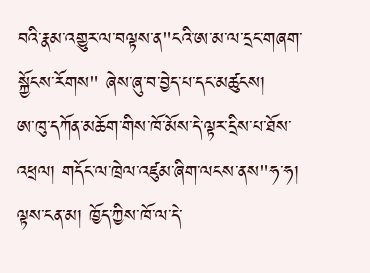བའི་རྣམ་འགྱུར་ལ་བལྟས་ན"ངའི་ཨ་མ་ལ་དྲང་གཞག་སྐྱོངས་རོགས" ཞེས་ཞུ་བ་བྱེད་པ་དང་མཚུངས།
ཨ་ཁུ་དཀོན་མཆོག་གིས་ཁོ་མོས་དེ་ལྟར་དྲིས་པ་ཐོས་འཕྲལ། གདོང་ལ་ཁྲེལ་འཛུམ་ཞིག་ལངས་ནས"ཧ་ཧ། ལྟས་ངན་མ། ཁྱོད་ཀྱིས་ཁོ་ལ་དེ་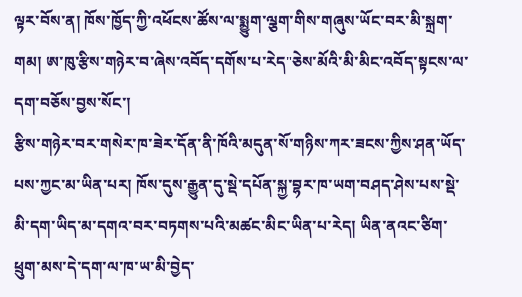ལྟར་བོས་ན། ཁོས་ཁྱོད་ཀྱི་འཕོངས་ཚོས་ལ་སྨྱུག་ལྕག་གིས་གཞུས་ཡོང་བར་མི་སྐྲག་གམ། ཨ་ཁུ་རྩིས་གཉེར་བ་ཞེས་འབོད་དགོས་པ་རེད"ཅེས་མོའི་མི་མིང་འབོད་སྟངས་ལ་དག་བཅོས་བྱས་སོང་།
རྩིས་གཉེར་བར་གསེར་ཁ་ཟེར་དོན་ནི་ཁོའི་མདུན་སོ་གཉིས་ཀར་ཟངས་ཀྱིས་ཤན་ཡོད་པས་ཀྱང་མ་ཡིན་པར། ཁོས་དུས་རྒྱུན་དུ་སྡེ་དཔོན་སྐྱ་བྷར་ཁ་ཡག་བཤད་ཤེས་པས་སྡེ་མི་དག་ཡིད་མ་དགའ་བར་བཏགས་པའི་མཚང་མིང་ཡིན་པ་རེད། ཡིན་ནའང་ཙིག་ཕྲུག་མས་དེ་དག་ལ་ཁ་ཡ་མི་བྱེད་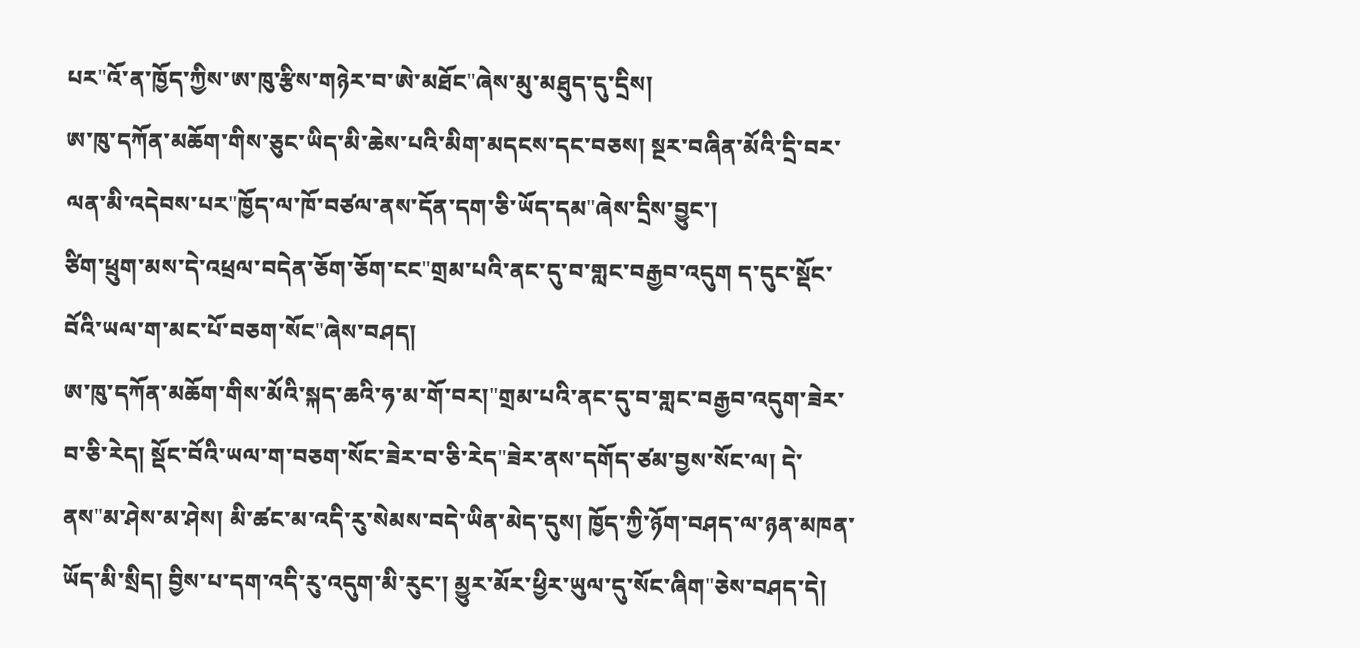པར"འོ་ན་ཁྱོད་ཀྱིས་ཨ་ཁུ་རྩིས་གཉེར་བ་ཨེ་མཐོང"ཞེས་མུ་མཐུད་དུ་དྲིས།
ཨ་ཁུ་དཀོན་མཆོག་གིས་ཅུང་ཡིད་མི་ཆེས་པའི་མིག་མདངས་དང་བཅས། སྔར་བཞིན་མོའི་དྲི་བར་ལན་མི་འདེབས་པར"ཁྱོད་ལ་ཁོ་བཙལ་ནས་དོན་དག་ཅི་ཡོད་དམ"ཞེས་དྲིས་བྱུང་།
ཙིག་ཕྲུག་མས་དེ་འཕྲལ་བདེན་ཅོག་ཅོག་ངང"གྲམ་པའི་ནང་དུ་བ་གླང་བརྒྱབ་འདུག ད་དུང་སྡོང་བོའི་ཡལ་ག་མང་པོ་བཅག་སོང"ཞེས་བཤད།
ཨ་ཁུ་དཀོན་མཆོག་གིས་མོའི་སྐད་ཆའི་ཧ་མ་གོ་བར།"གྲམ་པའི་ནང་དུ་བ་གླང་བརྒྱབ་འདུག་ཟེར་བ་ཅི་རེད། སྡོང་བོའི་ཡལ་ག་བཅག་སོང་ཟེར་བ་ཅི་རེད"ཟེར་ནས་དགོད་ཙམ་བྱས་སོང་ལ། དེ་ནས"མ་ཤེས་མ་ཤེས། མི་ཚང་མ་འདི་རུ་སེམས་བདེ་ཡིན་མེད་དུས། ཁྱོད་ཀྱི་ཉོག་བཤད་ལ་ཉན་མཁན་ཡོད་མི་སྲིད། བྱིས་པ་དག་འདི་རུ་འདུག་མི་རུང་། མྱུར་མོར་ཕྱིར་ཡུལ་དུ་སོང་ཞིག"ཅེས་བཤད་དེ།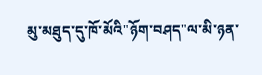མུ་མཐུད་དུ་ཁོ་མོའི"ཉོག་བཤད"ལ་མི་ཉན་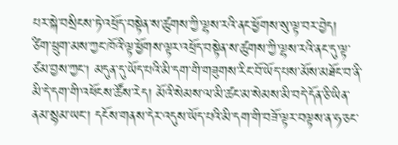པར་སྐེ་བསྲིངས་ཏེ་འཕྲོད་བསྟེན་ས་ཚུགས་ཀྱི་ལྷས་རའི་ནང་ཕྱོགས་སུ་ལྟ་བར་བྱེད།
ཙིག་ཕྲུག་མས་ཀྱང་ཁོའི་ལྟ་ཕྱོགས་ལྟར་འཕྲོད་བསྟེན་ས་ཚུགས་ཀྱི་ལྷས་རའི་ནང་དུ་ལྟ་ཙམ་བྱས་ཀྱང། མདུན་དུ་ཡོད་པའི་མི་དག་གི་གཟུགས་རིང་བོ་ཡོད་པས་མོས་མཐོང་བ་ནི་མི་དེ་དག་གི་འཕོངས་ཚོས་རེད། མོའི་སེམས་ལ་མི་ཚང་མ་སེམས་མི་བདེ་དོན་ཅི་ཡིན་ནམ་སྙམ་ཡང་། དངོས་གནས་དེར་འདུས་ཡོད་པའི་མི་དག་གི་བཟོ་ལྟར་བལྟས་ན་ཧ་ཅང་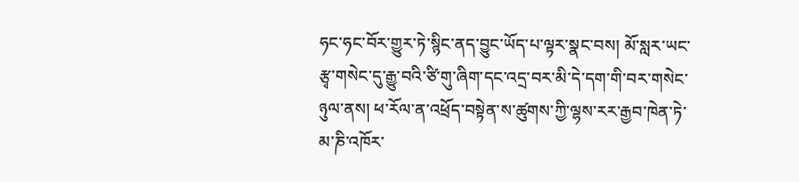ཧང་ཧང་བོར་གྱུར་ཏེ་སྙིང་ནད་བྱུང་ཡོད་པ་ལྟར་སྣང་བས། མོ་སླར་ཡང་རྩྭ་གསེང་དུ་རྒྱུ་བའི་ཙི་གུ་ཞིག་དང་འདྲ་བར་མི་དེ་དག་གི་བར་གསེང་ཉུལ་ནས། ཕ་རོལ་ན་འཕྲོད་བསྟེན་ས་ཚུགས་ཀྱི་ལྷས་རར་རྒྱབ་ཁེན་ཏེ་མ་ཎི་འཁོར་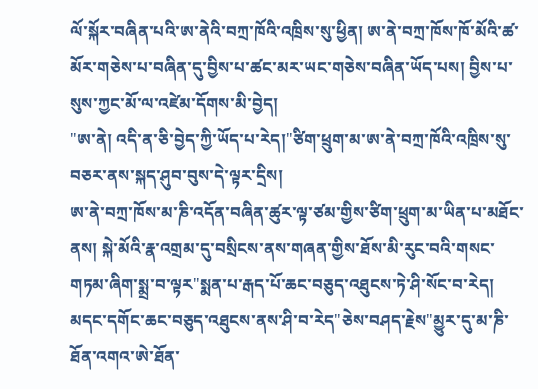ལོ་སྐོར་བཞིན་པའི་ཨ་ནེའི་བཀྲ་ཁོའི་འཁྲིས་སུ་ཕྱིན། ཨ་ནེ་བཀྲ་ཁོས་ཁོ་མོའི་ཚ་མོར་གཅེས་པ་བཞིན་དུ་བྱིས་པ་ཚང་མར་ཡང་གཅེས་བཞིན་ཡོད་པས། བྱིས་པ་སུས་ཀྱང་མོ་ལ་འཛེམ་དོགས་མི་བྱེད།
"ཨ་ནེ། འདི་ན་ཅི་བྱེད་ཀྱི་ཡོད་པ་རེད།"ཙིག་ཕྲུག་མ་ཨ་ནེ་བཀྲ་ཁོའི་འཁྲིས་སུ་བཅར་ནས་སྐད་ཤུབ་བུས་དེ་ལྟར་དྲིས།
ཨ་ནེ་བཀྲ་ཁོས་མ་ཎི་འདོན་བཞིན་ཚུར་ལྟ་ཙམ་གྱིས་ཙིག་ཕྲུག་མ་ཡིན་པ་མཐོང་ནས། སྐེ་མོའི་རྣ་འགྲམ་དུ་བསྲིངས་ནས་གཞན་གྱིས་ཐོས་མི་རུང་བའི་གསང་གཏམ་ཞིག་སྨྲ་བ་ལྟར"སྨན་པ་རྒད་པོ་ཆང་བཅུད་འཐུངས་ཏེ་ཤི་སོང་བ་རེད། མདང་དགོང་ཆང་བཅུད་འཐུངས་ནས་ཤི་བ་རེད"ཅེས་བཤད་རྗེས"མྱུར་དུ་མ་ཎི་ཐོན་འགའ་ཨེ་ཐོན་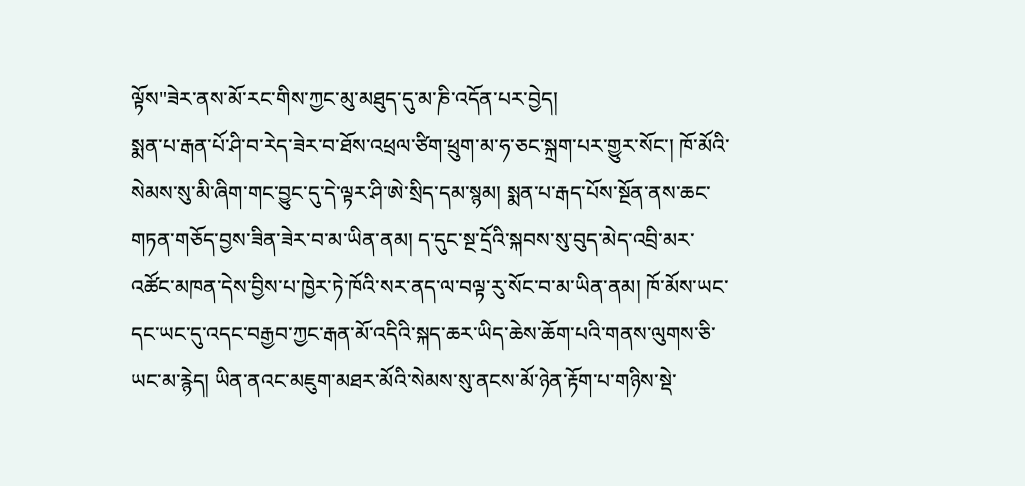ལྟོས"ཟེར་ནས་མོ་རང་གིས་ཀྱང་མུ་མཐུད་དུ་མ་ཎི་འདོན་པར་བྱེད།
སྨན་པ་རྒན་པོ་ཤི་བ་རེད་ཟེར་བ་ཐོས་འཕྲལ་ཙིག་ཕྲུག་མ་ཧ་ཅང་སྐྲག་པར་གྱུར་སོང་། ཁོ་མོའི་སེམས་སུ་མི་ཞིག་གང་བྱུང་དུ་དེ་ལྟར་ཤི་ཨེ་སྲིད་དམ་སྙམ། སྨན་པ་རྒད་པོས་སྔོན་ནས་ཆང་གཏན་གཅོད་བྱས་ཟིན་ཟེར་བ་མ་ཡིན་ནམ། ད་དུང་སྔ་དྲོའི་སྐབས་སུ་བུད་མེད་འབྲི་མར་འཚོང་མཁན་དེས་བྱིས་པ་ཁྱེར་ཏེ་ཁོའི་སར་ནད་ལ་བལྟ་རུ་སོང་བ་མ་ཡིན་ནམ། ཁོ་མོས་ཡང་དང་ཡང་དུ་འདང་བརྒྱབ་ཀྱང་རྒན་མོ་འདིའི་སྐད་ཆར་ཡིད་ཆེས་ཆོག་པའི་གནས་ལུགས་ཅི་ཡང་མ་རྙེད། ཡིན་ནའང་མཇུག་མཐར་མོའི་སེམས་སུ་ནངས་མོ་ཉེན་རྟོག་པ་གཉིས་སྡེ་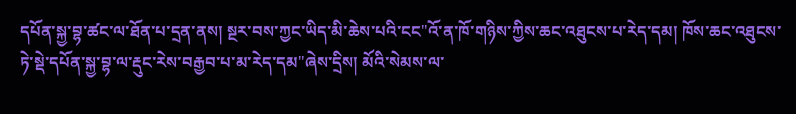དཔོན་སྐྱ་བྷ་ཚང་ལ་ཐོན་པ་དྲན་ནས། སྔར་བས་ཀྱང་ཡིད་མི་ཆེས་པའི་ངང"འོ་ན་ཁོ་གཉིས་ཀྱིས་ཆང་འཐུངས་པ་རེད་དམ། ཁོས་ཆང་འཐུངས་ཏེ་སྡེ་དཔོན་སྐྱ་བྷ་ལ་རྡུང་རེས་བརྒྱབ་པ་མ་རེད་དམ"ཞེས་དྲིས། མོའི་སེམས་ལ་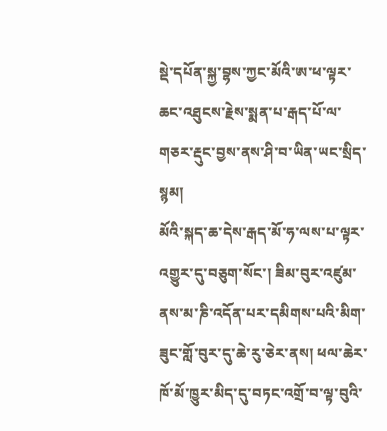སྡེ་དཔོན་སྐྱ་བྷས་ཀྱང་མོའི་ཨ་ཕ་ལྟར་ཆང་འཐུངས་རྗེས་སྨན་པ་རྒད་པོ་ལ་གཅར་རྡུང་བྱས་ནས་ཤི་བ་ཡིན་ཡང་སྲིད་སྙམ།
མོའི་སྐད་ཆ་དེས་རྒད་མོ་ཧ་ལས་པ་ལྟར་འགྱུར་དུ་བཅུག་སོང་། ཟིམ་བུར་འཛུམ་ནས་མ་ཎི་འདོན་པར་དམིགས་པའི་མིག་ཟུང་གློ་བུར་དུ་ཆེ་རུ་ཅེར་ནས། ཕལ་ཆེར་ཁོ་མོ་ཁྱུར་མིད་དུ་བཏང་འགྲོ་བ་ལྟ་བུའི་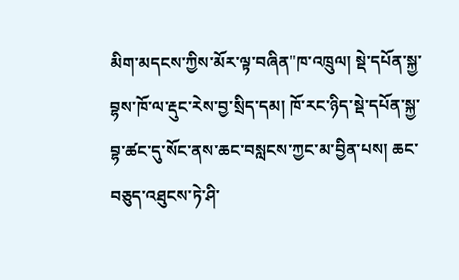མིག་མདངས་ཀྱིས་མོར་ལྟ་བཞིན"ཁ་འཁྲུལ། སྡེ་དཔོན་སྐྱ་བྷས་ཁོ་ལ་རྡུང་རེས་བྱ་སྲིད་དམ། ཁོ་རང་ཉིད་སྡེ་དཔོན་སྐྱ་བྷ་ཚང་དུ་སོང་ནས་ཆང་བསླངས་ཀྱང་མ་བྱིན་པས། ཆང་བཅུད་འཐུངས་ཏེ་ཤི་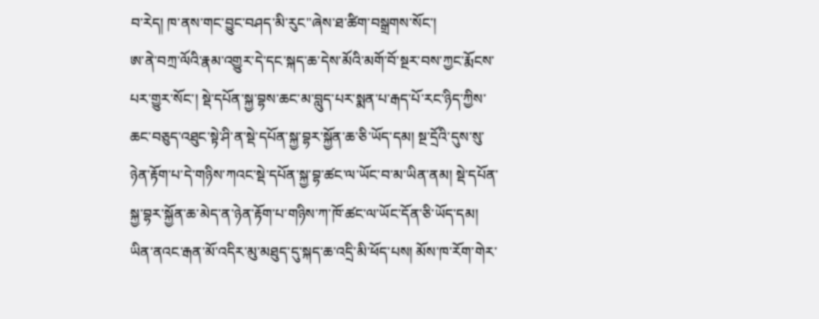བ་རེད། ཁ་ནས་གང་བྱུང་བཤད་མི་རུང"ཞེས་ཐ་ཚིག་བསྒྲགས་སོང་།
ཨ་ནེ་བཀྲ་ལོའི་རྣམ་འགྱུར་དེ་དང་སྐད་ཆ་དེས་མོའི་མགོ་བོ་སྔར་བས་ཀྱང་རྨོངས་པར་གྱུར་སོང་། སྡེ་དཔོན་སྐྱ་བྷས་ཆང་མ་བླུད་པར་སྨན་པ་རྒད་པོ་རང་ཉིད་ཀྱིས་ཆང་བཅུད་འཐུང་སྟེ་ཤི་ན་སྡེ་དཔོན་སྐྱ་བྷར་སྐྱོན་ཆ་ཅི་ཡོད་དམ། སྔ་དྲོའི་དུས་སུ་ཉེན་རྟོག་པ་དེ་གཉིས་ཀའང་སྡེ་དཔོན་སྐྱ་བྷ་ཚང་ལ་ཡོང་བ་མ་ཡིན་ནམ། སྡེ་དཔོན་སྐྱ་བྷར་སྐྱོན་ཆ་མེད་ན་ཉེན་རྟོག་པ་གཉིས་ཀ་ཁོ་ཚང་ལ་ཡོང་དོན་ཅི་ཡོད་དམ། ཡིན་ནའང་རྒན་མོ་འདིར་མུ་མཐུད་དུ་སྐད་ཆ་འདྲི་མི་ཕོད་པས། མོས་ཁ་རོག་གེར་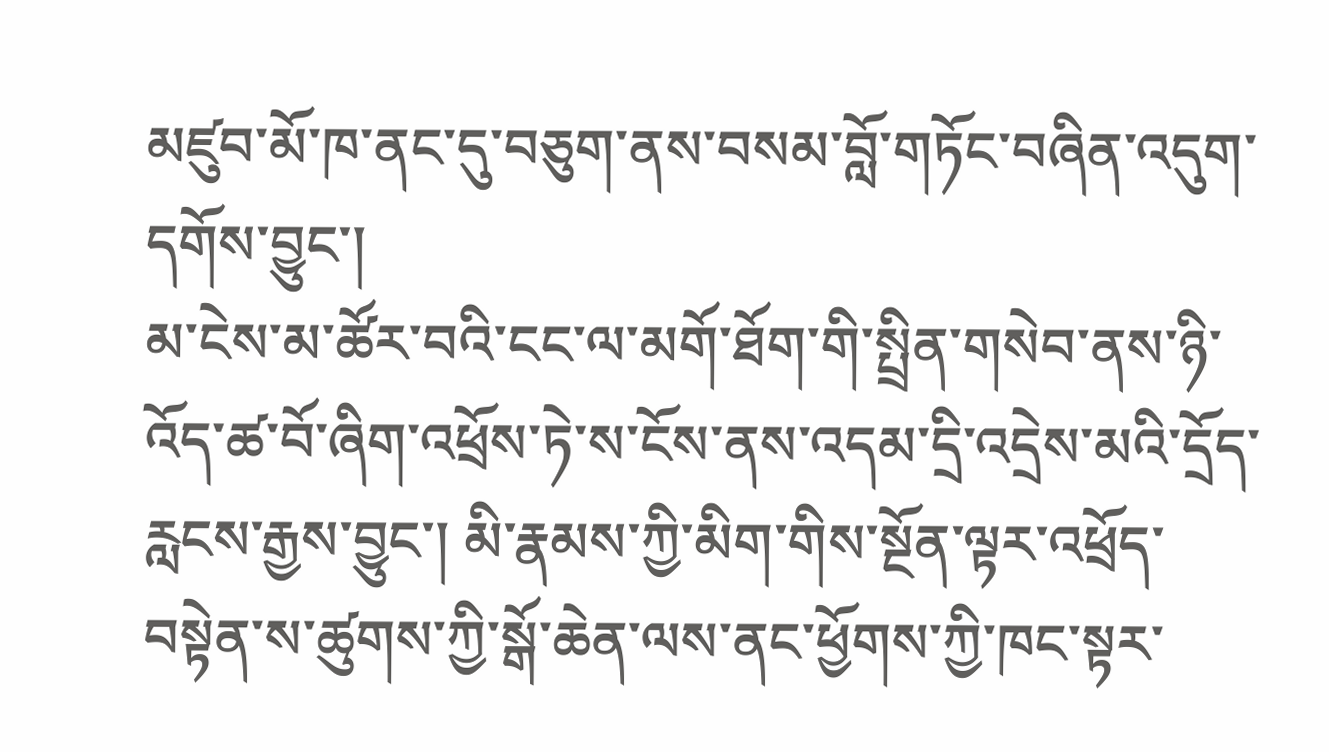མཛུབ་མོ་ཁ་ནང་དུ་བཅུག་ནས་བསམ་བློ་གཏོང་བཞིན་འདུག་དགོས་བྱུང་།
མ་ངེས་མ་ཚོར་བའི་ངང་ལ་མགོ་ཐོག་གི་སྤྲིན་གསེབ་ནས་ཉི་འོད་ཚ་བོ་ཞིག་འཕྲོས་ཏེ་ས་ངོས་ནས་འདམ་དྲི་འདྲེས་མའི་དྲོད་རླངས་རྒྱས་བྱུང་། མི་རྣམས་ཀྱི་མིག་གིས་སྔོན་ལྟར་འཕྲོད་བསྟེན་ས་ཚུགས་ཀྱི་སྒོ་ཆེན་ལས་ནང་ཕྱོགས་ཀྱི་ཁང་སྟར་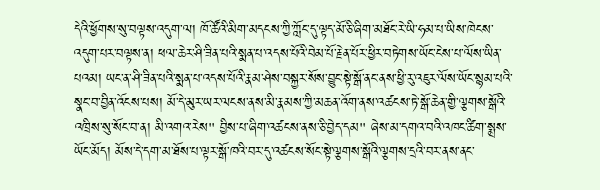དེའི་ཕྱོགས་སུ་བལྟས་འདུག་ལ། ཁོ་ཚོའི་མིག་མདངས་ཀྱི་ཀློང་དུ་ལྟད་མོ་ཅི་ཞིག་མཐོང་རེ་ཡི་ཧམ་པ་ཡིས་ཁེངས་འདུག་པར་བལྟས་ན། ཕལ་ཆེར་ཤི་ཟིན་པའི་སྨན་པ་འདས་པོའི་བེམ་པོ་རྗེན་པོར་ཕྱིར་བཏེགས་ཡོང་ངེས་པ་ལོས་ཡིན་པའམ། ཡང་ན་ཤི་ཟིན་པའི་སྨན་པ་འདས་པོའི་རྣམ་ཤེས་བསྐྱར་སོས་བྱུང་སྟེ་སྒོ་ནང་ནས་ཕྱི་རུ་འཇུར་ལོས་ཡོང་སྙམ་པའི་སྣང་བ་བྱིན་འོངས་པས། མོ་དེ་མུར་ཡར་ལངས་ནས་མི་རྣམས་ཀྱི་མཆན་འོག་ནས་འཚངས་ཏེ་སྒོ་ཆེན་གྱི་ལྕགས་སྒོའི་འཁྲིས་སུ་སོང་བ་ན། མི་འགའ་རེས" བྱིས་པ་ཞིག་འཚངས་ནས་ཅི་བྱེད་དམ" ཞེས་མ་དགའ་བའི་འཁང་ཚིག་སྨྲས་ཡོང་མོད། མོས་དེ་དག་མ་ཐོས་པ་ལྟར་སྒོ་ཁའི་བར་དུ་འཚངས་སོང་སྟེ་ལྕགས་སྒོའི་ལྕགས་དྲའི་བར་ནས་ནང་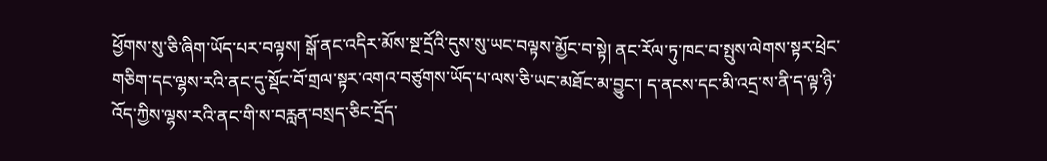ཕྱོགས་སུ་ཅི་ཞིག་ཡོད་པར་བལྟས། སྒོ་ནང་འདིར་མོས་སྔ་དྲོའི་དུས་སུ་ཡང་བལྟས་མྱོང་བ་སྟེ། ནང་རོལ་ཏུ་ཁང་བ་སྤུས་ལེགས་སྟར་ཕྲེང་གཅིག་དང་ལྷས་རའི་ནང་དུ་སྡོང་བོ་གྲལ་སྟར་འགའ་བཙུགས་ཡོད་པ་ལས་ཅི་ཡང་མཐོང་མ་བྱུང་། ད་ནངས་དང་མི་འདྲ་ས་ནི་ད་ལྟ་ཉི་འོད་ཀྱིས་ལྷས་རའི་ནང་གི་ས་བརླན་བསྲད་ཅིང་དྲོད་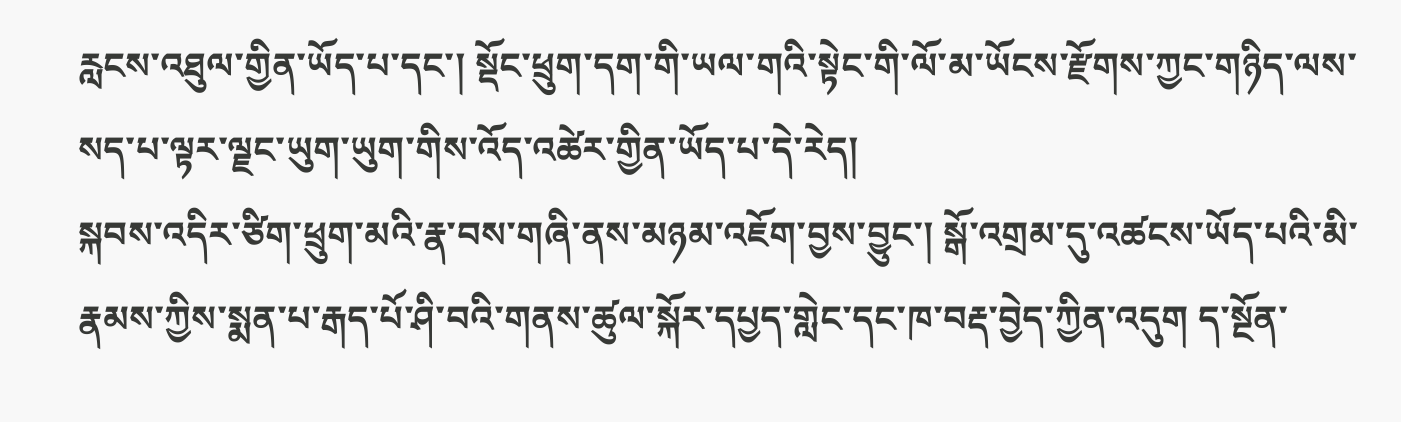རླངས་འཐུལ་གྱིན་ཡོད་པ་དང་། སྡོང་ཕྲུག་དག་གི་ཡལ་གའི་སྟེང་གི་ལོ་མ་ཡོངས་རྫོགས་ཀྱང་གཉིད་ལས་སད་པ་ལྟར་ལྗང་ཡུག་ཡུག་གིས་འོད་འཚེར་གྱིན་ཡོད་པ་དེ་རེད།
སྐབས་འདིར་ཙིག་ཕྲུག་མའི་རྣ་བས་གཞི་ནས་མཉམ་འཇོག་བྱས་བྱུང་། སྒོ་འགྲམ་དུ་འཚངས་ཡོད་པའི་མི་རྣམས་ཀྱིས་སྨན་པ་རྒད་པོ་ཤི་བའི་གནས་ཚུལ་སྐོར་དཔྱད་གླེང་དང་ཁ་བརྡ་བྱེད་ཀྱིན་འདུག ད་སྔོན་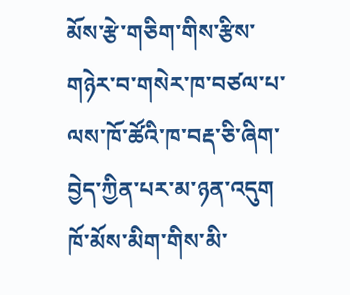མོས་རྩེ་གཅིག་གིས་རྩིས་གཉེར་བ་གསེར་ཁ་བཙལ་པ་ལས་ཁོ་ཚོའི་ཁ་བརྡ་ཅི་ཞིག་བྱེད་ཀྱིན་པར་མ་ཉན་འདུག ཁོ་མོས་མིག་གིས་མི་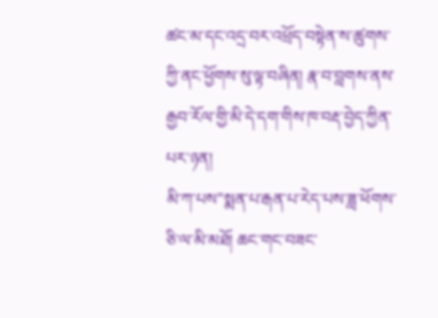ཚང་མ་དང་འདྲ་བར་འཕྲོད་བསྟེན་ས་ཚུགས་ཀྱི་ནང་ཕྱོགས་སུ་ལྟ་བཞིན། རྣ་བ་བླགས་ནས་རྒྱབ་རོལ་གྱི་མི་དེ་དག་གིས་ཁ་བརྡ་བྱེད་ཀྱིན་པར་ཉན།
མི་ཀ་པས"སྨན་པ་རྒན་པ་རེད་པས་ཟླ་ཕོགས་ཅི་ལ་མི་མཐོ། ཆང་གང་བཟང་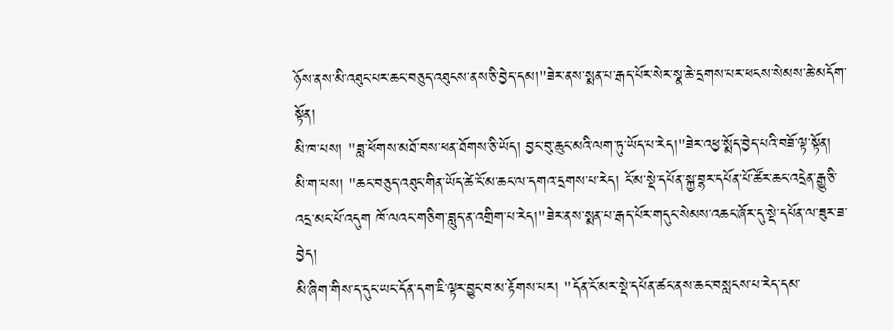ཉོས་ནས་མི་འཐུང་པར་ཆང་བཅུད་འཐུངས་ནས་ཅི་བྱེད་དམ།"ཟེར་ནས་སྨན་པ་རྒད་པོར་སེར་སྣ་ཆེ་དྲགས་པར་ཕངས་སེམས་ཆེ་མདོག་སྟོན།
མི་ཁ་པས། "ཟླ་ཕོགས་མཐོ་བས་ཕན་ཐོགས་ཅི་ཡོད། བྱང་བུ་ཆུང་མའི་ལག་ཏུ་ཡོད་པ་རེད།"ཟེར་འཕྱ་སྨོད་བྱེད་པའི་བཟོ་ལྟ་སྟོན།
མི་ག་པས། "ཆང་བཅུད་འཐུང་གིན་ཡོད་ཚེ་ངོ་མ་ཆང་ལ་དགའ་དྲགས་པ་རེད། ངོ་མ་སྡེ་དཔོན་སྐྱ་བྷར་དཔོན་པོ་ཚོར་ཆང་འདྲེན་རྒྱུ་ཅི་འདྲ་མང་པོ་འདུག ཁོ་ལའང་གཅིག་བླུད་ན་འགྲིག་པ་རེད།"ཟེར་ནས་སྨན་པ་རྒད་པོར་གདུང་སེམས་འཆང་ཞོར་དུ་སྡེ་དཔོན་ལ་ཟུར་ཟ་བྱེད།
མི་ཞིག་གིས་ད་དུང་ཡང་དོན་དག་ཇི་ལྟར་བྱུང་བ་མ་རྟོགས་པར། "དོན་ངོ་མར་སྡེ་དཔོན་ཚང་ནས་ཆང་བསླངས་པ་རེད་དམ་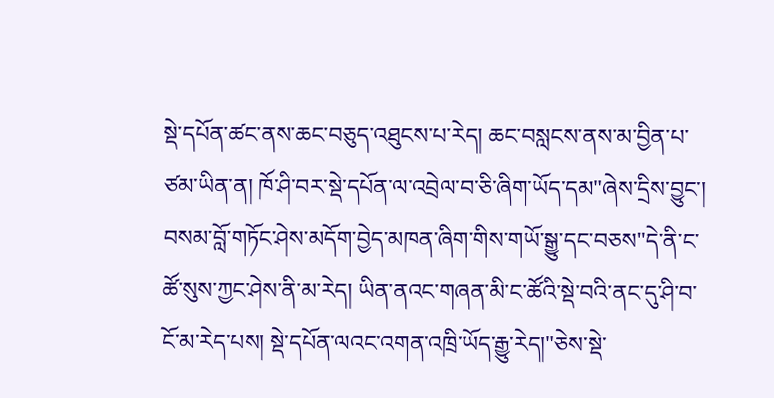སྡེ་དཔོན་ཚང་ནས་ཆང་བཅུད་འཐུངས་པ་རེད། ཆང་བསླངས་ནས་མ་བྱིན་པ་ཙམ་ཡིན་ན། ཁོ་ཤི་བར་སྡེ་དཔོན་ལ་འབྲེལ་བ་ཅི་ཞིག་ཡོད་དམ"ཞེས་དྲིས་བྱུང་།
བསམ་བློ་གཏོང་ཤེས་མདོག་བྱེད་མཁན་ཞིག་གིས་གཡོ་སྒྱུ་དང་བཅས"དེ་ནི་ང་ཚོ་སུས་ཀྱང་ཤེས་ནི་མ་རེད། ཡིན་ནའང་གཞན་མི་ང་ཚོའི་སྡེ་བའི་ནང་དུ་ཤི་བ་ངོ་མ་རེད་པས། སྡེ་དཔོན་ལའང་འགན་འཁྲི་ཡོད་རྒྱུ་རེད།"ཅེས་སྡེ་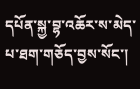དཔོན་སྐྱ་བྷ་འཆོར་ས་མེད་པ་ཐག་གཅོད་བྱས་སོང་།